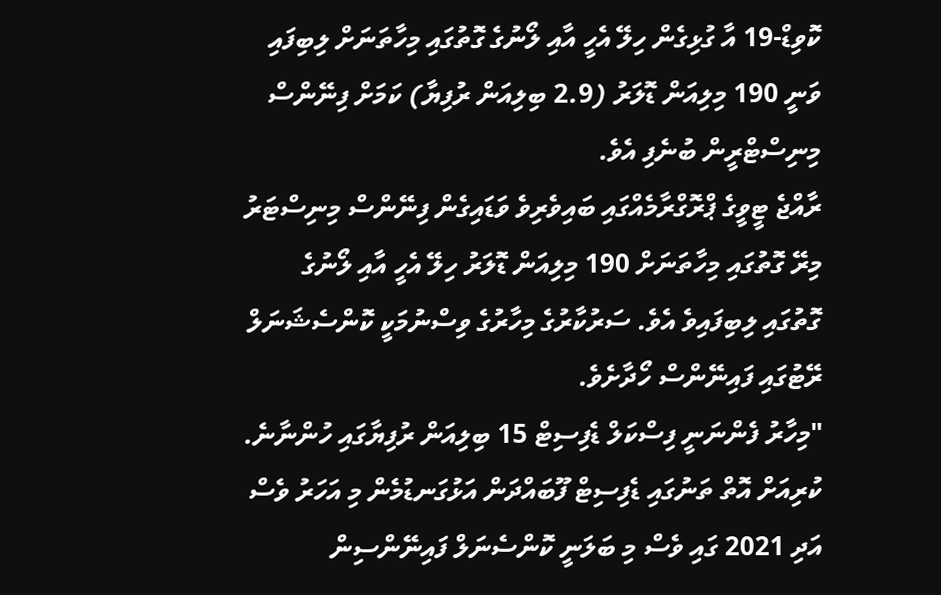ކޮވިޑް-19 އާ ގުޅިގެން ހިލޭ އެހީ އާއި ލޯނުގެ ގޮތުގައި މިހާތަނަށް ލިބިފައި ވަނީ 190 މިލިއަން ޑޮލަރު (2.9 ބިލިއަން ރުފިޔާ) ކަމަށް ފިނޭންސް މިނިސްޓްރީން ބުނެފި އެވެ.
ރާއްޖެ ޓީވީގެ ޕްރޮގްރާމެއްގައި ބައިވެރިވެ ވަޑައިގެން ފިނޭންސް މިނިސްޓަރު މިރޭ ގޮތުގައި މިހާތަނަށް 190 މިލިއަން ޑޮލަރު ހިލޭ އެހީ އާއި ލޯނުގެ ގޮތުގައި ލިބިފައިވެ އެވެ. ސަރުކާރުގެ މިހާރުގެ ވިސްނުމަކީ ކޮންސެޝަނަލް ރޭޓުގައި ފައިނޭންސް ހޯދާށެވެ.
"މިހާރު ފެންނަނީ ފިސްކަލް ޑެފިސިޓް 15 ބިލިއަން ރުފިޔާގައި ހުންނާނެ. ކުރިއަށް އޮތް ތަނުގައި ޑެފިސިޓް ފޫބައްދަން އަޅުގަނޑުމެން މި އަހަރު ވެސް އަދި 2021 ގައި ވެސް މި ބަލަނީ ކޮންސެނަލް ފައިނޭންސިން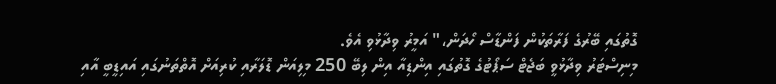ގޮތުގައި ބޭރުގެ ފަރާތަކުން ފަންޑާސް ހޯދަން،" އަމީރު ވިދާޅުވި އެވެ.
މިނިސްޓަރު ވިދާޅުވީ ބަޖެޓް ސަޕޯޓުގެ ގޮތުގައި އިންޑިއާ އިން ލިބޭ 250 މިލިއަން ޑޮލަރާއި ކުރިއަށް އޮތްތަނުގައި އައިޑީބީ އާއި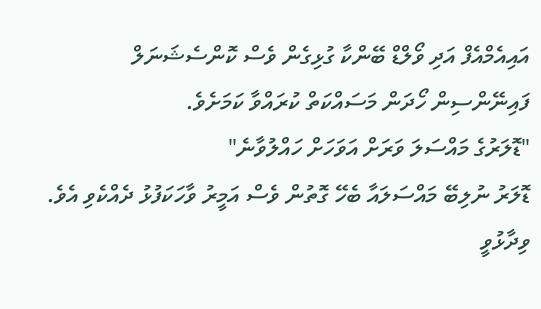އައިއެމްއެފް އަދި ވޯލްޑް ބޭންކާ ގުޅިގެން ވެސް ކޮންސެޝަނަލް ފައިނޭންސިން ހޯދަން މަސައްކަތް ކުރައްވާ ކަމަށެވެ.
"ޑޮލަރުގެ މައްސަލަ ވަރަށް އަވަހަށް ހައްލުވާނެ"
ޑޮލަރު ނުލިބޭ މައްސަލައާ ބެހޭ ގޮތުން ވެސް އަމީރު ވާހަކަފުޅު ދެއްކެވި އެވެ. ވިދާޅުވީ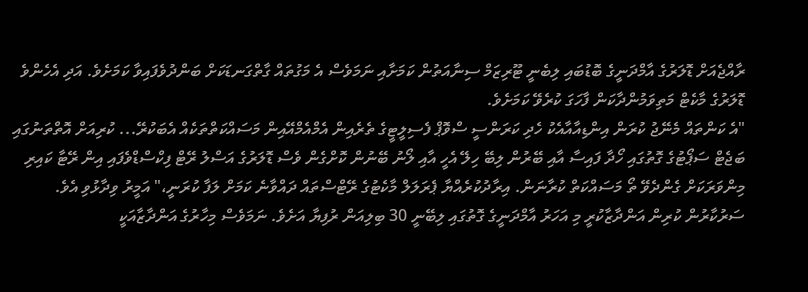ރާއްޖެއަށް ޑޮލަރުގެ އާމްދަނީގެ ބޮޑުބައި ލިބެނީ ޓޫރިޒަމް ސިނާއަތުން ކަމަށާއި ނަމަވެސް އެ މަގުތައް ގާތްގަނޑަކަށް ބަންދުވެފައިވާ ކަމަށެވެ. އަދި އެހެންވެ ޑޮލަރުގެ މާކެޓް މަތިވަމުންދާކަން ފާހަގަ ކުރެވޭ ކަމަށެވެ.
"އެ ކަންތައް މެނޭޖު ކުރަން އިންޑިއާއާއެކު ހެދި ކަރަންސީ ސްވޮޕް ފެސިލީޓީގެ ތެރެއިން އެމްއެމްއޭއިން މަސައްކަތްތަކެއް އެބަކުރޭ... ކުރިއަށް އޮތްތަނުގައި ބަޖެޓް ސަޕޯޓުގެ ގޮތުގައި ހޯދާ ފައިސާ އާއި ބޭރުން ލިބޭ ހިލޭ އެހީ އާއި ލޯނު ބޭނުން ކޮށްގެން ވެސް ޑޮލަރުގެ އަސްލު ރޭޓް ފިކްސްޑްވެފައި އިން ރޭޓާ ކައިރި މިންވަރަކަށް ގެންދެވޭ ތޯ މަސައްކަތް ކުރާނަން. އިރާދުކުރެއްޔާ ޕެރަލަލް މާކެޓުގެ ރޭޓްސްތައް ދައްވާނެ ކަމަށް ލަފާ ކުރަނީ،" އަމީރު ވިދާޅުވި އެވެ.
ސަރުކާރުން ކުރިން އަންދާޒާކުރީ މި އަހަރު އާމްދަނީގެ ގޮތުގައި ލިބޭނީ 30 ބިލިއަން ރުފިޔާ އަށެވެ. ނަމަވެސް މިހާރުގެ އަންދާޒާއަކީ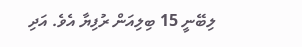ލިބޭނީ 15 ބިލިއަން ރުފިޔާ އެވެ. އަދި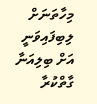މިހާތަނަށް ލިބިފައިވަނީ އަށް ބިލިއަނާ ގާތްކުރާ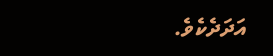އަދަދެކެވެ.